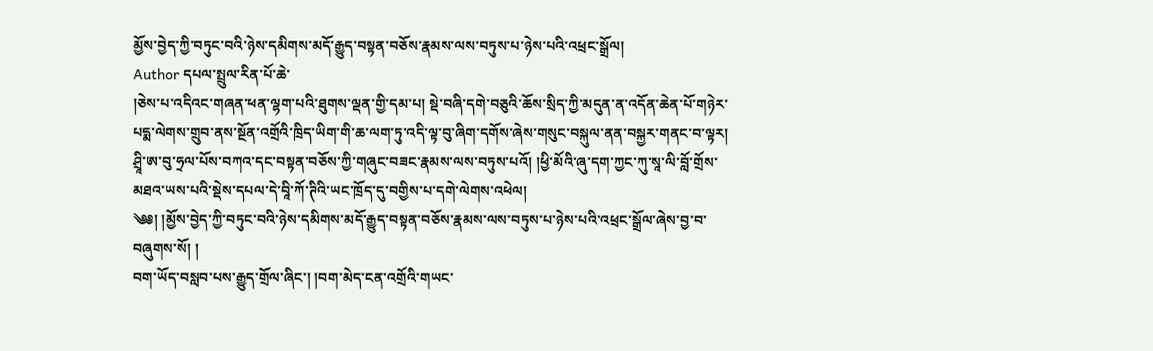མྱོས་བྱེད་ཀྱི་བཏུང་བའི་ཉེས་དམིགས་མདོ་རྒྱུད་བསྟན་བཅོས་རྣམས་ལས་བཏུས་པ་ཉེས་པའི་འཕྲང་སྒྲོལ།
Author དཔལ་སྤྲུལ་རིན་པོ་ཆེ་
།ཅེས་པ་འདིའང་གཞན་ཕན་ལྷག་པའི་ཐུགས་ལྡན་གྱི་དམ་པ། སྡེ་བཞི་དགེ་བཅུའི་ཆོས་སྲིད་ཀྱི་མདུན་ན་འདོན་ཆེན་པོ་གཉེར་པདྨ་ལེགས་གྲུབ་ནས་སྔོན་འགྲོའི་ཁྲིད་ཡིག་གི་ཆ་ལག་ཏུ་འདི་ལྟ་བུ་ཞིག་དགོས་ཞེས་གསུང་བསྐུལ་ནན་བསྐྱར་གནང་བ་ལྟར། ཤྲཱི་ཨ་བུ་ཧྲལ་པོས་བཀའ་དང་བསྟན་བཅོས་ཀྱི་གཞུང་བཟང་རྣམས་ལས་བཏུས་པའོ། །ཕྱི་མོའི་ཞུ་དག་ཀྱང་ཀུ་སཱ་ལི་བློ་གྲོས་མཐའ་ཡས་པའི་སྡེས་དཔལ་དེ་བཱི་ཀོ་ཊིའི་ཡང་ཁྲོད་དུ་བགྱིས་པ་དགེ་ལེགས་འཕེལ།
༄༅། །མྱོས་བྱེད་ཀྱི་བཏུང་བའི་ཉེས་དམིགས་མདོ་རྒྱུད་བསྟན་བཅོས་རྣམས་ལས་བཏུས་པ་ཉེས་པའི་འཕྲང་སྒྲོལ་ཞེས་བྱ་བ་བཞུགས་སོ། །
བག་ཡོད་བསླབ་པས་རྒྱུད་གྲོལ་ཞིང་། །བག་མེད་ངན་འགྲོའི་གཡང་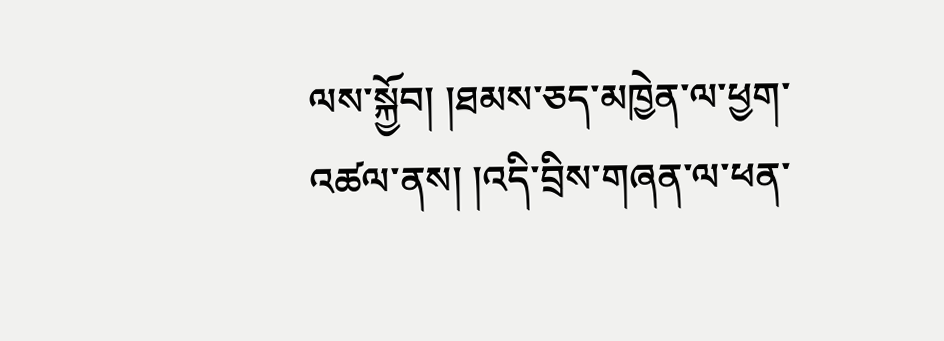ལས་སྐྱོབ། །ཐམས་ཅད་མཁྱེན་ལ་ཕྱག་འཚལ་ནས། །འདི་བྲིས་གཞན་ལ་ཕན་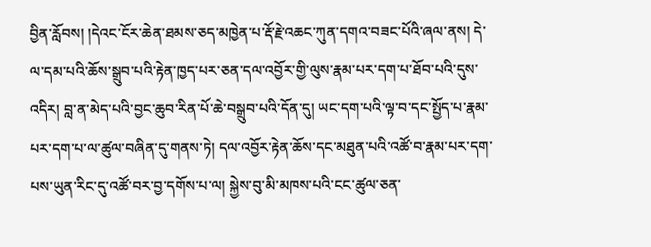བྱིན་རློབས། །དེའང་ངོར་ཆེན་ཐམས་ཅད་མཁྱེན་པ་རྡོ་རྗེ་འཆང་ཀུན་དགའ་བཟང་པོའི་ཞལ་ནས། དེ་ལ་དམ་པའི་ཆོས་སྒྲུབ་པའི་རྟེན་ཁྱད་པར་ཅན་དལ་འབྱོར་གྱི་ལུས་རྣམ་པར་དག་པ་ཐོབ་པའི་དུས་འདིར། བླ་ན་མེད་པའི་བྱང་ཆུབ་རིན་པོ་ཆེ་བསྒྲུབ་པའི་དོན་དུ། ཡང་དག་པའི་ལྟ་བ་དང་སྤྱོད་པ་རྣམ་པར་དག་པ་ལ་ཚུལ་བཞིན་དུ་གནས་ཏེ། དལ་འབྱོར་རྟེན་ཆོས་དང་མཐུན་པའི་འཚོ་བ་རྣམ་པར་དག་པས་ཡུན་རིང་དུ་འཚོ་བར་བྱ་དགོས་པ་ལ། སྐྱེས་བུ་མི་མཁས་པའི་ངང་ཚུལ་ཅན་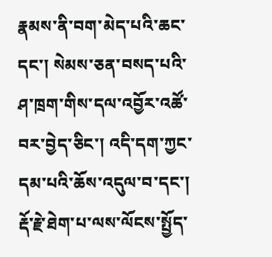རྣམས་ནི་བག་མེད་པའི་ཆང་དང་། སེམས་ཅན་བསད་པའི་ཤ་ཁྲག་གིས་དལ་འབྱོར་འཚོ་བར་བྱེད་ཅིང་། འདི་དག་ཀྱང་དམ་པའི་ཆོས་འདུལ་བ་དང་། རྡོ་རྗེ་ཐེག་པ་ལས་ལོངས་སྤྱོད་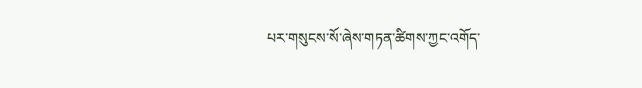པར་གསུངས་སོ་ཞེས་གཏན་ཚིགས་ཀྱང་འགོད་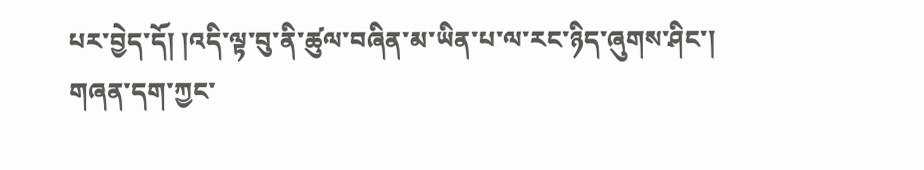པར་བྱེད་དོ། །འདི་ལྟ་བུ་ནི་ཚུལ་བཞིན་མ་ཡིན་པ་ལ་རང་ཉིད་ཞུགས་ཤིང་། གཞན་དག་ཀྱང་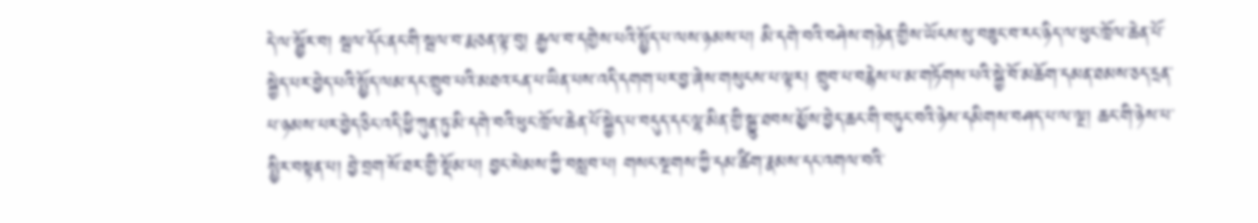དེ་ལ་སྦྱོར་བ། སྦལ་དོང་ནང་གི་སྦལ་བ་རྨ་ཅན་ལྟ་བུ། རྒྱལ་བ་དགྱེས་པའི་སྤྱོད་པ་ལས་ཉམས་པ། མི་དགེ་བའི་བཤེས་གཉེན་གྱིས་ཡོངས་སུ་བཟུང་བ་རང་ཉིད་ལ་ཕུང་ཁྲོལ་ཆེན་པོ་སྐྱེད་པར་བྱེད་པའི་སྤྱོད་ལམ་དང་གྲུབ་པའི་མཐའ་ངན་པ་ཡིན་པས་འདི་དགག་པར་བྱ་ཞེས་གསུངས་པ་ལྟར། གྲུབ་པ་བརྙེས་པ་མ་གཏོགས་པའི་སྐྱེ་བོ་མཆོག་དམན་ཐམས་ཅད་དྲན་པ་ཉམས་པར་བྱེད་ཅིང་འདི་ཕྱི་ཀུན་ཏུ་མི་དགེ་བའི་ཕུང་ཁྲོལ་ཆེན་པོ་སྐྱེད་པ་བདུད་དང་ལྷ་མིན་གྱི་སྒྱུ་ཐབས་མྱོས་བྱེད་ཆང་གི་བཏུང་བའི་ཉེས་དམིགས་བཤད་པ་ལ་ལྔ། ཆང་གི་ཉེས་པ་སྤྱིར་བསྟན་པ། བྱེ་བྲག་སོ་ཐར་གྱི་སྡོམ་པ། བྱང་སེམས་ཀྱི་བསླབ་པ། གསང་སྔགས་ཀྱི་དམ་ཚིག་རྣམས་དང་འགལ་བའི་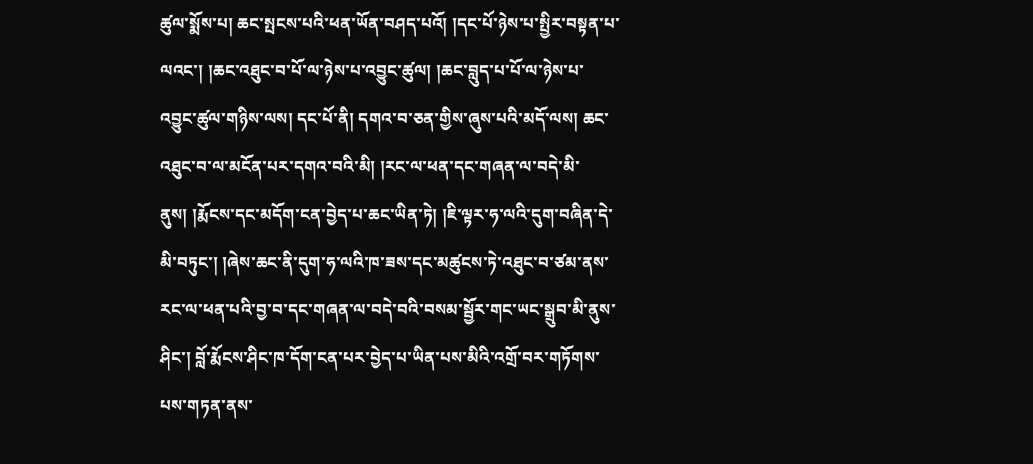ཚུལ་སྨོས་པ། ཆང་སྤངས་པའི་ཕན་ཡོན་བཤད་པའོ། །དང་པོ་ཉེས་པ་སྤྱིར་བསྟན་པ་ལའང་། །ཆང་འཐུང་བ་པོ་ལ་ཉེས་པ་འབྱུང་ཚུལ། །ཆང་བླུད་པ་པོ་ལ་ཉེས་པ་འབྱུང་ཚུལ་གཉིས་ལས། དང་པོ་ནི། དགའ་བ་ཅན་གྱིས་ཞུས་པའི་མདོ་ལས། ཆང་འཐུང་བ་ལ་མངོན་པར་དགའ་བའི་མི། །རང་ལ་ཕན་དང་གཞན་ལ་བདེ་མི་ནུས། །རྨོངས་དང་མདོག་ངན་བྱེད་པ་ཆང་ཡིན་ཏེ། །ཇི་ལྟར་ཧ་ལའི་དུག་བཞིན་དེ་མི་བཏུང་། །ཞེས་ཆང་ནི་དུག་ཧ་ལའི་ཁ་ཟས་དང་མཚུངས་ཏེ་འཐུང་བ་ཙམ་ནས་རང་ལ་ཕན་པའི་བྱ་བ་དང་གཞན་ལ་བདེ་བའི་བསམ་སྦྱོར་གང་ཡང་སྒྲུབ་མི་ནུས་ཤིང་། བློ་རྨོངས་ཤིང་ཁ་དོག་ངན་པར་བྱེད་པ་ཡིན་པས་མིའི་འགྲོ་བར་གཏོགས་པས་གཏན་ནས་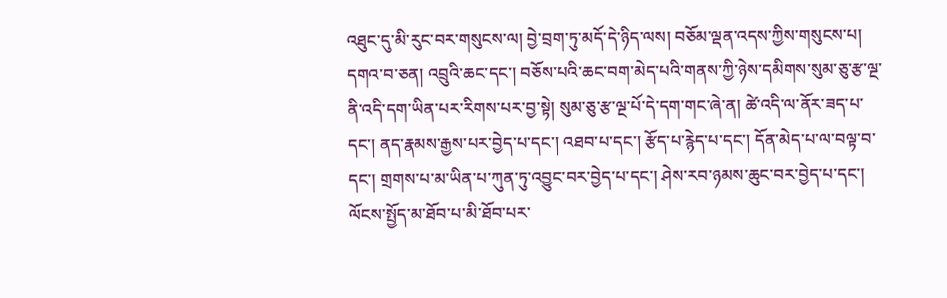འཐུང་དུ་མི་རུང་བར་གསུངས་ལ། བྱེ་བྲག་ཏུ་མདོ་དེ་ཉིད་ལས། བཅོམ་ལྡན་འདས་ཀྱིས་གསུངས་པ། དགའ་བ་ཅན། འབྲུའི་ཆང་དང་། བཅོས་པའི་ཆང་བག་མེད་པའི་གནས་ཀྱི་ཉེས་དམིགས་སུམ་ཅུ་རྩ་ལྔ་ནི་འདི་དག་ཡིན་པར་རིགས་པར་བྱ་སྟེ། སུམ་ཅུ་རྩ་ལྔ་པོ་དེ་དག་གང་ཞེ་ན། ཚེ་འདི་ལ་ནོར་ཟད་པ་དང་། ནད་རྣམས་རྒྱས་པར་བྱེད་པ་དང་། འཐབ་པ་དང་། རྩོད་པ་རྙེད་པ་དང་། དོན་མེད་པ་ལ་བལྟ་བ་དང་། གྲགས་པ་མ་ཡིན་པ་ཀུན་ཏུ་འབྱུང་བར་བྱེད་པ་དང་། ཤེས་རབ་ཉམས་ཆུང་བར་བྱེད་པ་དང་། ལོངས་སྤྱོད་མ་ཐོབ་པ་མི་ཐོབ་པར་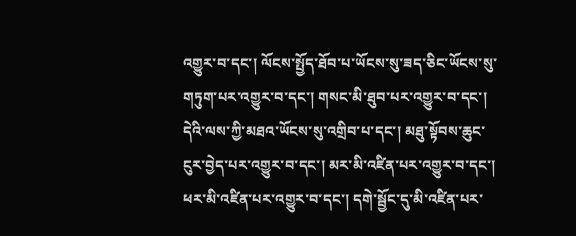འགྱུར་བ་དང་། ལོངས་སྤྱོད་ཐོབ་པ་ཡོངས་སུ་ཟད་ཅིང་ཡོངས་སུ་གཏུག་པར་འགྱུར་བ་དང་། གསང་མི་ཐུབ་པར་འགྱུར་བ་དང་། དེའི་ལས་ཀྱི་མཐའ་ཡོངས་སུ་འགྲིབ་པ་དང་། མཐུ་སྟོབས་ཆུང་ངུར་བྱེད་པར་འགྱུར་བ་དང་། མར་མི་འཛིན་པར་འགྱུར་བ་དང་། ཕར་མི་འཛིན་པར་འགྱུར་བ་དང་། དགེ་སྦྱོང་དུ་མི་འཛིན་པར་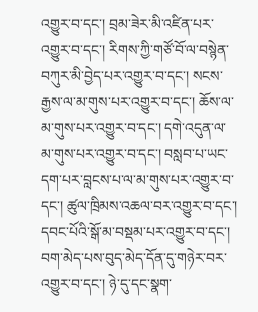འགྱུར་བ་དང་། བྲམ་ཟེར་མི་འཛིན་པར་འགྱུར་བ་དང་། རིགས་ཀྱི་གཙོ་བོ་ལ་བསྙེན་བཀུར་མི་བྱེད་པར་འགྱུར་བ་དང་། སངས་རྒྱས་ལ་མ་གུས་པར་འགྱུར་བ་དང་། ཆོས་ལ་མ་གུས་པར་འགྱུར་བ་དང་། དགེ་འདུན་ལ་མ་གུས་པར་འགྱུར་བ་དང་། བསླབ་པ་ཡང་དག་པར་བླངས་པ་ལ་མ་གུས་པར་འགྱུར་བ་དང་། ཚུལ་ཁྲིམས་འཆལ་བར་འགྱུར་བ་དང་། དབང་པོའི་སྒོ་མ་བསྡམ་པར་འགྱུར་བ་དང་། བག་མེད་པས་བུད་མེད་དོན་དུ་གཉེར་བར་འགྱུར་བ་དང་། ཉེ་དུ་དང་སྣག་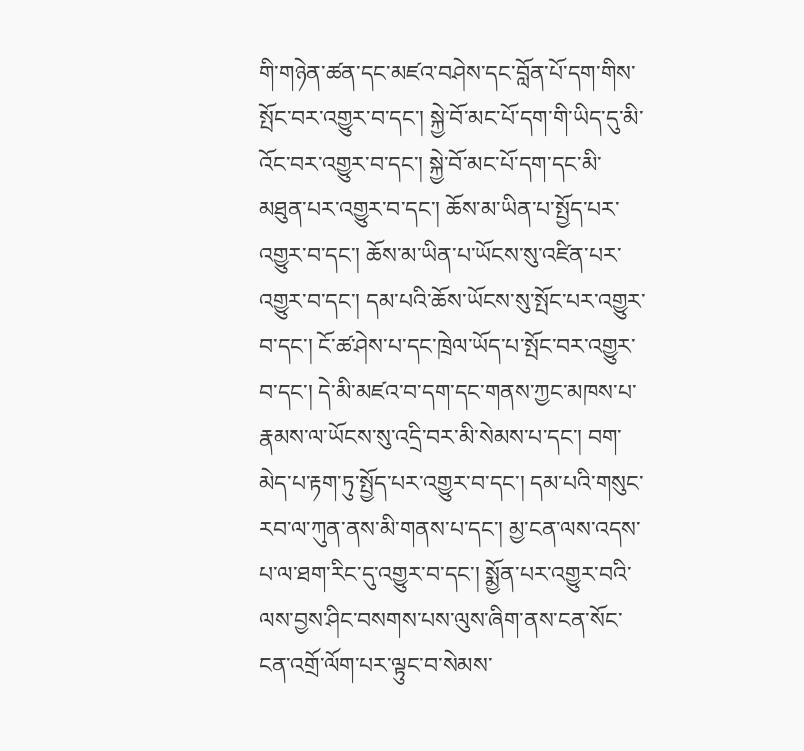གི་གཉེན་ཚན་དང་མཛའ་བཤེས་དང་བློན་པོ་དག་གིས་སྤོང་བར་འགྱུར་བ་དང་། སྐྱེ་བོ་མང་པོ་དག་གི་ཡིད་དུ་མི་འོང་བར་འགྱུར་བ་དང་། སྐྱེ་བོ་མང་པོ་དག་དང་མི་མཐུན་པར་འགྱུར་བ་དང་། ཆོས་མ་ཡིན་པ་སྤྱོད་པར་འགྱུར་བ་དང་། ཆོས་མ་ཡིན་པ་ཡོངས་སུ་འཛིན་པར་འགྱུར་བ་དང་། དམ་པའི་ཆོས་ཡོངས་སུ་སྤོང་པར་འགྱུར་བ་དང་། ངོ་ཚ་ཤེས་པ་དང་ཁྲེལ་ཡོད་པ་སྤོང་བར་འགྱུར་བ་དང་། དེ་མི་མཛའ་བ་དག་དང་གནས་ཀྱང་མཁས་པ་རྣམས་ལ་ཡོངས་སུ་འདྲི་བར་མི་སེམས་པ་དང་། བག་མེད་པ་རྟག་ཏུ་སྤྱོད་པར་འགྱུར་བ་དང་། དམ་པའི་གསུང་རབ་ལ་ཀུན་ནས་མི་གནས་པ་དང་། མྱ་ངན་ལས་འདས་པ་ལ་ཐག་རིང་དུ་འགྱུར་བ་དང་། སྨྱོན་པར་འགྱུར་བའི་ལས་བྱས་ཤིང་བསགས་པས་ལུས་ཞིག་ནས་ངན་སོང་ངན་འགྲོ་ལོག་པར་ལྟུང་བ་སེམས་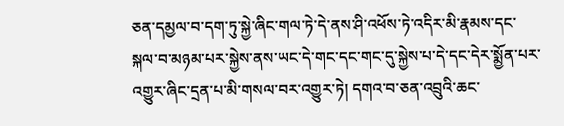ཅན་དམྱལ་བ་དག་ཏུ་སྐྱེ་ཞིང་གལ་ཏེ་དེ་ནས་ཤི་འཕོས་ཏེ་འདིར་མི་རྣམས་དང་སྐལ་བ་མཉམ་པར་སྐྱེས་ནས་ཡང་དེ་གང་དང་གང་དུ་སྐྱེས་པ་དེ་དང་དེར་སྨྱོན་པར་འགྱུར་ཞིང་དྲན་པ་མི་གསལ་བར་འགྱུར་ཏེ། དགའ་བ་ཅན་འབྲུའི་ཆང་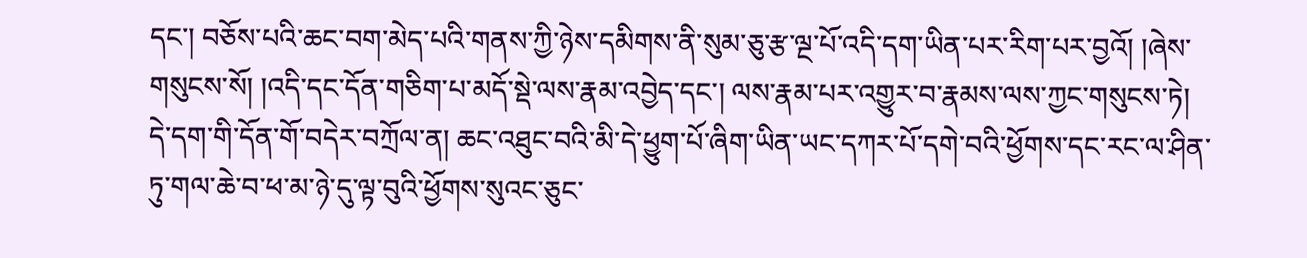དང་། བཅོས་པའི་ཆང་བག་མེད་པའི་གནས་ཀྱི་ཉེས་དམིགས་ནི་སུམ་ཅུ་རྩ་ལྔ་པོ་འདི་དག་ཡིན་པར་རིག་པར་བྱའོ། །ཞེས་གསུངས་སོ། །འདི་དང་དོན་གཅིག་པ་མདོ་སྡེ་ལས་རྣམ་འབྱེད་དང་། ལས་རྣམ་པར་འགྱུར་བ་རྣམས་ལས་ཀྱང་གསུངས་ཏེ། དེ་དག་གི་དོན་གོ་བདེར་བཀྲོལ་ན། ཆང་འཐུང་བའི་མི་དེ་ཕྱུག་པོ་ཞིག་ཡིན་ཡང་དཀར་པོ་དགེ་བའི་ཕྱོགས་དང་རང་ལ་ཤིན་ཏུ་གལ་ཆེ་བ་ཕ་མ་ཉེ་དུ་ལྟ་བུའི་ཕྱོགས་སུའང་ཅུང་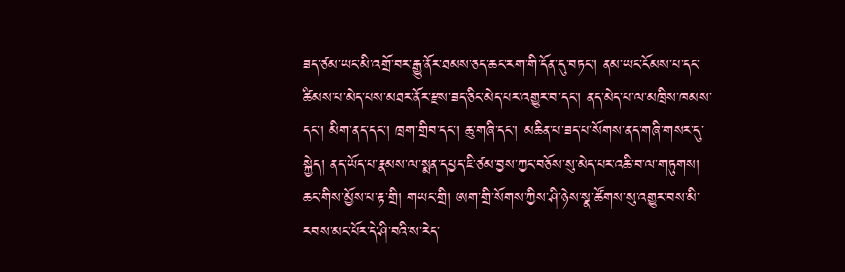ཟད་ཙམ་ཡང་མི་འགྲོ་བར་རྒྱུ་ནོར་ཐམས་ཅད་ཆང་རག་གི་དོན་དུ་བཏང་། ནམ་ཡང་ངོམས་པ་དང་ཚིམས་པ་མེད་པས་མཐར་ནོར་རྫས་ཟད་ཅིང་མེད་པར་འགྱུར་བ་དང་། ནད་མེད་པ་ལ་མཁྲིས་ཁམས་དང་། མིག་ནད་དང་། ཁྲག་གྲིབ་དང་། ཆུ་གཞི་དང་། མཆིན་པ་ཟད་པ་སོགས་ནད་གཞི་གསར་དུ་སྐྱེད། ནད་ཡོད་པ་རྣམས་ལ་སྨན་དཔྱད་ཇི་ཙམ་བྱས་ཀྱང་བཅོས་སུ་མེད་པར་འཆི་བ་ལ་གཏུགས། ཆང་གིས་མྱོས་པ་རྟ་གྲི། གཡང་གྲི། ཨག་གྲི་སོགས་ཀྱིས་ཤི་ཉེས་སྣ་ཚོགས་སུ་འགྱུར་བས་མི་རབས་མང་པོར་དེ་ཤི་བའི་ས་རེད་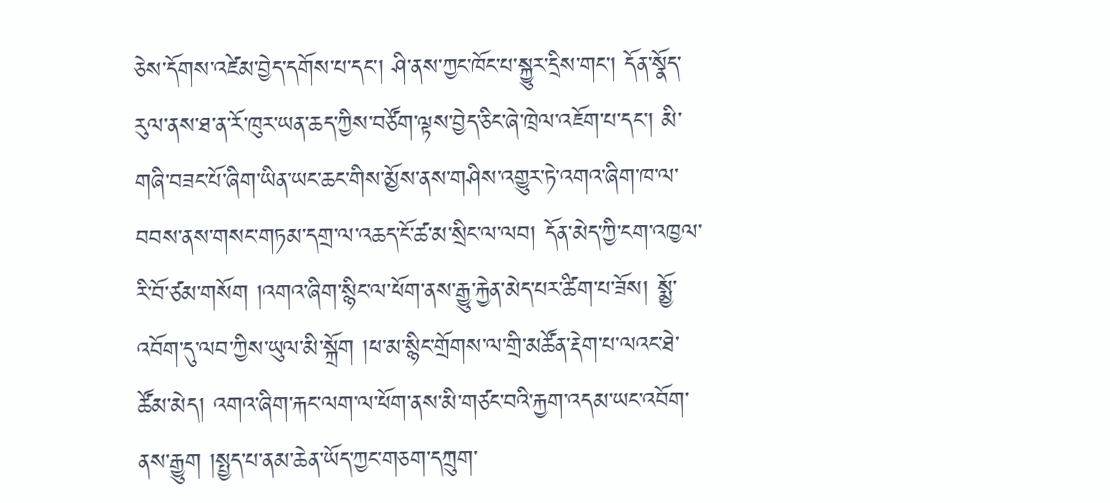ཅེས་དོགས་འཛེམ་བྱེད་དགོས་པ་དང་། ཤི་ནས་ཀྱང་ཁོང་པ་སྐྱུར་དྲིས་གང་། དོན་སྣོད་རུལ་ནས་ཐ་ན་རོ་ཁུར་ཡན་ཆད་ཀྱིས་བཙོག་ལྟས་བྱེད་ཅིང་ཞེ་ཁྲེལ་འཇོག་པ་དང་། མི་གཞི་བཟང་པོ་ཞིག་ཡིན་ཡང་ཆང་གིས་མྱོས་ནས་གཤིས་འགྱུར་ཏེ་འགའ་ཞིག་ཁ་ལ་བབས་ནས་གསང་གཏམ་དགྲ་ལ་འཆད་ངོ་ཚ་མ་སྲིང་ལ་ལབ། དོན་མེད་ཀྱི་ངག་འཁྱལ་རི་བོ་ཙམ་གསོག །འགའ་ཞིག་སྙིང་ལ་ཕོག་ནས་རྒྱུ་རྐྱེན་མེད་པར་ཚིག་པ་ཟོས། སྨྱོ་འབོག་དུ་ལབ་ཀྱིས་ཡུལ་མི་སྐྲོག །ཕ་མ་སྙིང་གྲོགས་ལ་གྲི་མཚོན་རྡེག་པ་ལའང་ཐེ་ཚོམ་མེད། འགའ་ཞིག་རྐང་ལག་ལ་ཕོག་ནས་མི་གཙང་བའི་རྐྱག་འདམ་ཡང་འབོག་ནས་རྒྱུག །སྤྱད་པ་ནམ་ཆེན་ཡོད་ཀྱང་གཅག་དཀྲུག་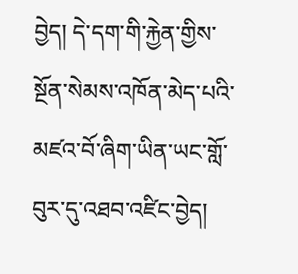བྱེད། དེ་དག་གི་རྐྱེན་གྱིས་སྔོན་སེམས་འཁོན་མེད་པའི་མཛའ་བོ་ཞིག་ཡིན་ཡང་གློ་བུར་དུ་འཐབ་འཛིང་བྱེད།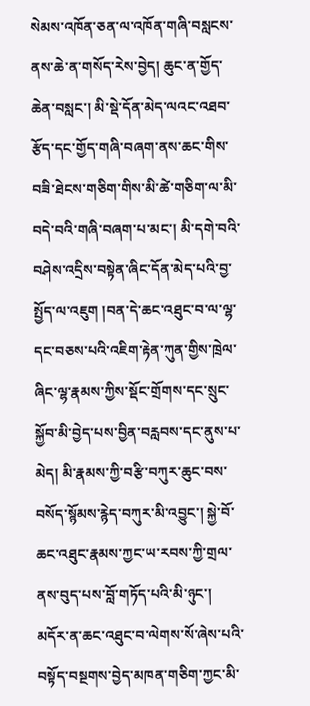སེམས་འཁོན་ཅན་ལ་འཁོན་གཞི་བསླངས་ནས་ཆེ་ན་གསོད་རེས་བྱེད། ཆུང་ན་གྱོད་ཆེན་བསླང་། མི་སྡེ་དོན་མེད་ལའང་འཐབ་རྩོད་དང་གྱོད་གཞི་བཞག་ནས་ཆང་གིས་བཟི་ཐེངས་གཅིག་གིས་མི་ཚེ་གཅིག་ལ་མི་བདེ་བའི་གཞི་བཞག་པ་མང་། མི་དགེ་བའི་བཤེས་འདྲིས་བསྟེན་ཞིང་དོན་མེད་པའི་བྱ་སྤྱོད་ལ་འཇུག །བན་དེ་ཆང་འཐུང་བ་ལ་ལྷ་དང་བཅས་པའི་འཇིག་རྟེན་ཀུན་གྱིས་ཁྲེལ་ཞིང་ལྷ་རྣམས་ཀྱིས་སྡོང་གྲོགས་དང་སྲུང་སྐྱོབ་མི་བྱེད་པས་བྱིན་བརླབས་དང་ནུས་པ་མེད། མི་རྣམས་ཀྱི་བརྩི་བཀུར་ཆུང་བས་བསོད་སྙོམས་རྙེད་བཀུར་མི་འབྱུང་། སྐྱེ་བོ་ཆང་འཐུང་རྣམས་ཀྱང་ཡ་རབས་ཀྱི་གྲལ་ནས་བུད་པས་བློ་གཏོད་པའི་མི་ཉུང་། མདོར་ན་ཆང་འཐུང་བ་ལེགས་སོ་ཞེས་པའི་བསྟོད་བསྔགས་བྱེད་མཁན་གཅིག་ཀྱང་མི་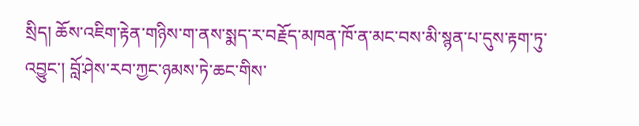སྲིད། ཆོས་འཇིག་རྟེན་གཉིས་ག་ནས་སྨད་ར་བརྗོད་མཁན་ཁོ་ན་མང་བས་མི་སྙན་པ་དུས་རྟག་ཏུ་འབྱུང་། བློ་ཤེས་རབ་ཀྱང་ཉམས་ཏེ་ཆང་གིས་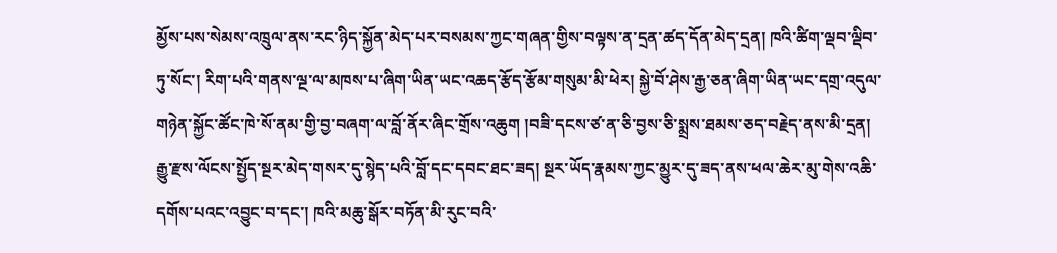མྱོས་པས་སེམས་འཁྲུལ་ནས་རང་ཉིད་སྐྱོན་མེད་པར་བསམས་ཀྱང་གཞན་གྱིས་བལྟས་ན་དྲན་ཚད་དོན་མེད་དྲན། ཁའི་ཚིག་ལྡབ་ལྡིབ་ཏུ་སོང་། རིག་པའི་གནས་ལྔ་ལ་མཁས་པ་ཞིག་ཡིན་ཡང་འཆད་རྩོད་རྩོམ་གསུམ་མི་ཕེར། སྐྱེ་བོ་ཤེས་རྒྱ་ཅན་ཞིག་ཡིན་ཡང་དགྲ་འདུལ་གཉེན་སྐྱོང་ཚོང་ཁེ་སོ་ནམ་གྱི་བྱ་བཞག་ལ་བློ་ནོར་ཞིང་གྲོས་འཆུག །བཟི་དངས་ཙ་ན་ཅི་བྱས་ཅི་སྨྲས་ཐམས་ཅད་བརྗེད་ནས་མི་དྲན། རྒྱུ་རྫས་ལོངས་སྤྱོད་སྔར་མེད་གསར་དུ་སྙེད་པའི་བློ་དང་དབང་ཐང་ཟད། སྔར་ཡོད་རྣམས་ཀྱང་མྱུར་དུ་ཟད་ནས་ཕལ་ཆེར་མུ་གེས་འཆི་དགོས་པའང་འབྱུང་བ་དང་། ཁའི་མཆུ་སྒོར་བཏོན་མི་རུང་བའི་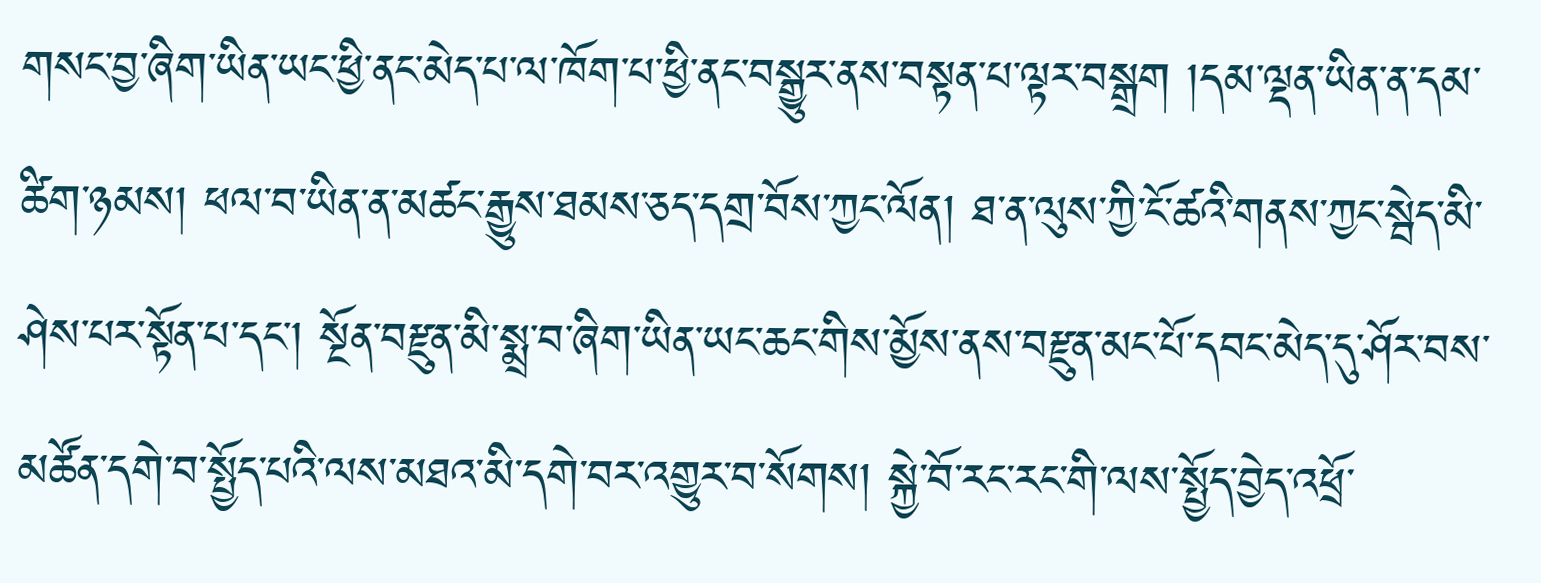གསང་བྱ་ཞིག་ཡིན་ཡང་ཕྱི་ནང་མེད་པ་ལ་ཁོག་པ་ཕྱི་ནང་བསྒྱུར་ནས་བསྟན་པ་ལྟར་བསྒྲག །དམ་ལྡན་ཡིན་ན་དམ་ཚིག་ཉམས། ཕལ་བ་ཡིན་ན་མཚང་རྒྱུས་ཐམས་ཅད་དགྲ་བོས་ཀྱང་ལོན། ཐ་ན་ལུས་ཀྱི་ངོ་ཚའི་གནས་ཀྱང་སྦེད་མི་ཤེས་པར་སྟོན་པ་དང་། སྔོན་བརྫུན་མི་སྨྲ་བ་ཞིག་ཡིན་ཡང་ཆང་གིས་མྱོས་ནས་བརྫུན་མང་པོ་དབང་མེད་དུ་ཤོར་བས་མཚོན་དགེ་བ་སྤྱོད་པའི་ལས་མཐའ་མི་དགེ་བར་འགྱུར་བ་སོགས། སྐྱེ་བོ་རང་རང་གི་ལས་སྤྱོད་བྱེད་འཕྲོ་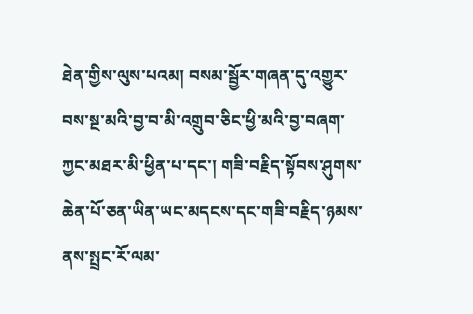ཐེན་གྱིས་ལུས་པའམ། བསམ་སྦྱོར་གཞན་དུ་འགྱུར་བས་སྔ་མའི་བྱ་བ་མི་འགྲུབ་ཅིང་ཕྱི་མའི་བྱ་བཞག་ཀྱང་མཐར་མི་ཕྱིན་པ་དང་། གཟི་བརྗིད་སྟོབས་ཤུགས་ཆེན་པོ་ཅན་ཡིན་ཡང་མདངས་དང་གཟི་བརྗིད་ཉམས་ནས་སྤྲང་རོ་ལམ་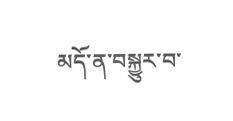མདོ་ན་བསྐྱུར་བ་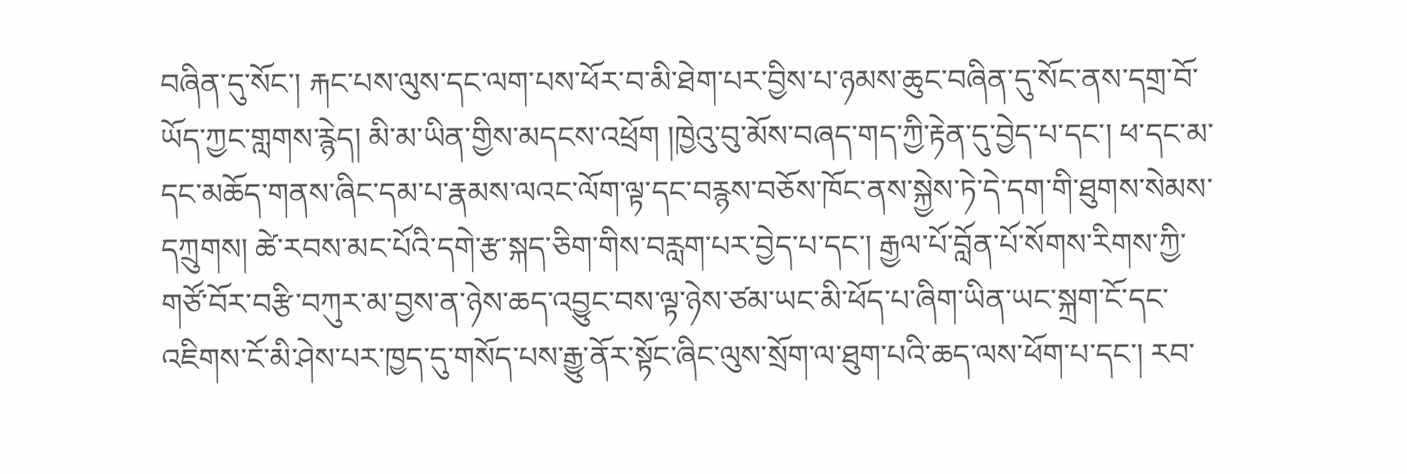བཞིན་དུ་སོང་། རྐང་པས་ལུས་དང་ལག་པས་ཕོར་བ་མི་ཐེག་པར་བྱིས་པ་ཉམས་ཆུང་བཞིན་དུ་སོང་ནས་དགྲ་བོ་ཡོད་ཀྱང་གླགས་རྙེད། མི་མ་ཡིན་གྱིས་མདངས་འཕྲོག །ཁྱེའུ་བུ་མོས་བཞད་གད་ཀྱི་རྟེན་དུ་བྱེད་པ་དང་། ཕ་དང་མ་དང་མཆོད་གནས་ཞིང་དམ་པ་རྣམས་ལའང་ལོག་ལྟ་དང་བརྙས་བཅོས་ཁོང་ནས་སྐྱེས་ཏེ་དེ་དག་གི་ཐུགས་སེམས་དཀྲུགས། ཚེ་རབས་མང་པོའི་དགེ་རྩ་སྐད་ཅིག་གིས་བརླག་པར་བྱེད་པ་དང་། རྒྱལ་པོ་བློན་པོ་སོགས་རིགས་ཀྱི་གཙོ་བོར་བརྩི་བཀུར་མ་བྱས་ན་ཉེས་ཆད་འབྱུང་བས་ལྟ་ཉེས་ཙམ་ཡང་མི་ཕོད་པ་ཞིག་ཡིན་ཡང་སྐྲག་ངོ་དང་འཇིགས་ངོ་མི་ཤེས་པར་ཁྱད་དུ་གསོད་པས་རྒྱུ་ནོར་སྟོང་ཞིང་ལུས་སྲོག་ལ་ཐུག་པའི་ཆད་ལས་ཕོག་པ་དང་། རབ་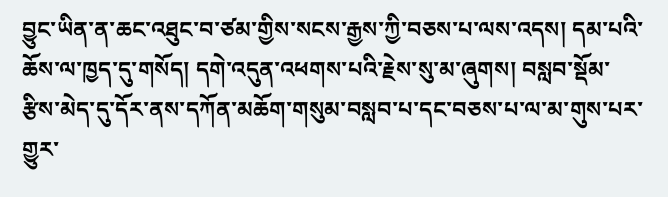བྱུང་ཡིན་ན་ཆང་འཐུང་བ་ཙམ་གྱིས་སངས་རྒྱས་ཀྱི་བཅས་པ་ལས་འདས། དམ་པའི་ཆོས་ལ་ཁྱད་དུ་གསོད། དགེ་འདུན་འཕགས་པའི་རྗེས་སུ་མ་ཞུགས། བསླབ་སྡོམ་རྩིས་མེད་དུ་དོར་ནས་དཀོན་མཆོག་གསུམ་བསླབ་པ་དང་བཅས་པ་ལ་མ་གུས་པར་གྱུར་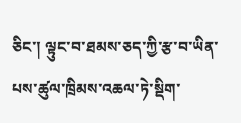ཅིང་། ལྟུང་བ་ཐམས་ཅད་ཀྱི་རྩ་བ་ཡིན་པས་ཚུལ་ཁྲིམས་འཆལ་ཏེ་སྡིག་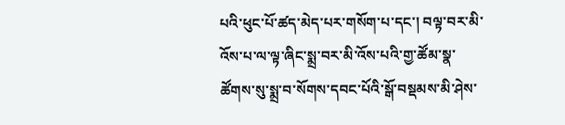པའི་ཕུང་པོ་ཚད་མེད་པར་གསོག་པ་དང་། བལྟ་བར་མི་འོས་པ་ལ་ལྟ་ཞིང་སྨྲ་བར་མི་འོས་པའི་གྱ་ཚོམ་སྣ་ཚོགས་སུ་སྨྲ་བ་སོགས་དབང་པོའི་སྒོ་བསྡམས་མི་ཤེས་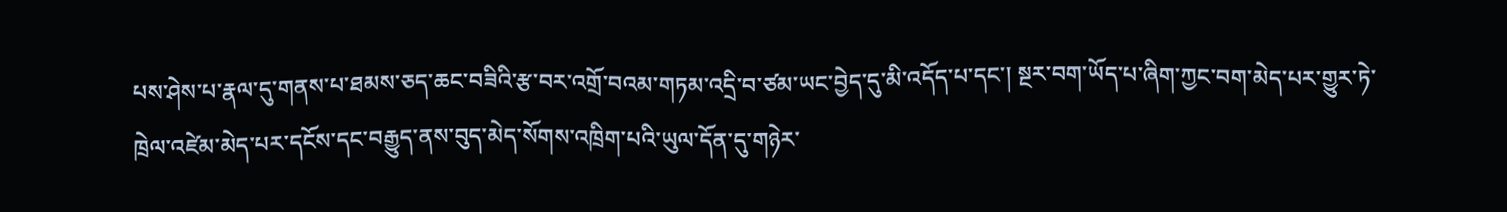པས་ཤེས་པ་རྣལ་དུ་གནས་པ་ཐམས་ཅད་ཆང་བཟིའི་རྩ་བར་འགྲོ་བའམ་གཏམ་འདྲི་བ་ཙམ་ཡང་བྱེད་དུ་མི་འདོད་པ་དང་། སྔར་བག་ཡོད་པ་ཞིག་ཀྱང་བག་མེད་པར་གྱུར་ཏེ་ཁྲེལ་འཛེམ་མེད་པར་དངོས་དང་བརྒྱུད་ནས་བུད་མེད་སོགས་འཁྲིག་པའི་ཡུལ་དོན་དུ་གཉེར་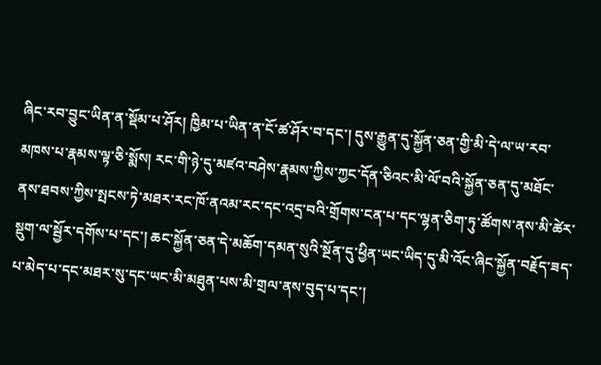ཞིང་རབ་བྱུང་ཡིན་ན་སྡོམ་པ་ཤོར། ཁྱིམ་པ་ཡིན་ན་ངོ་ཚ་ཤོར་བ་དང་། དུས་རྒྱུན་དུ་སྐྱོན་ཅན་གྱི་མི་དེ་ལ་ཡ་རབ་མཁས་པ་རྣམས་ལྟ་ཅི་སྨོས། རང་གི་ཉེ་དུ་མཛའ་བཤེས་རྣམས་ཀྱིས་ཀྱང་དོན་ཅིའང་མི་ལོ་བའི་སྐྱོན་ཅན་དུ་མཐོང་ནས་ཐབས་ཀྱིས་སྤངས་ཏེ་མཐར་རང་ཁོ་ནའམ་རང་དང་འདྲ་བའི་གྲོགས་ངན་པ་དང་ལྷན་ཅིག་ཏུ་ཚོགས་ནས་མི་ཚེར་སྡུག་ལ་སྦྱོར་དགོས་པ་དང་། ཆང་སྐྱོན་ཅན་དེ་མཆོག་དམན་སུའི་སྔོན་དུ་ཕྱིན་ཡང་ཡིད་དུ་མི་འོང་ཞིང་སྐྱོན་བརྗོད་ཟད་པ་མེད་པ་དང་མཐར་སུ་དང་ཡང་མི་མཐུན་པས་མི་གྲལ་ནས་བུད་པ་དང་།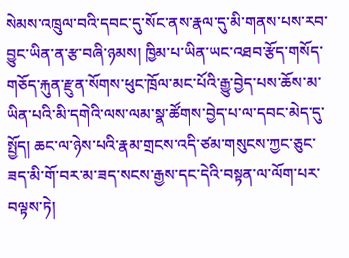སེམས་འཁྲུལ་བའི་དབང་དུ་སོང་ནས་རྣལ་དུ་མི་གནས་པས་རབ་བྱུང་ཡིན་ན་རྩ་བཞི་ཉམས། ཁྱིམ་པ་ཡིན་ཡང་འཐབ་རྩོད་གསོད་གཅོད་རྐུན་རྫུན་སོགས་ཕུང་ཁྲོལ་མང་པོའི་རྒྱུ་བྱེད་པས་ཆོས་མ་ཡིན་པའི་མི་དགེའི་ལས་ལམ་སྣ་ཚོགས་བྱེད་པ་ལ་དབང་མེད་དུ་སྤྱོད། ཆང་ལ་ཉེས་པའི་རྣམ་གྲངས་འདི་ཙམ་གསུངས་ཀྱང་ཅུང་ཟད་མི་གོ་བར་མ་ཟད་སངས་རྒྱས་དང་དེའི་བསྟན་ལ་ལོག་པར་བལྟས་ཏེ།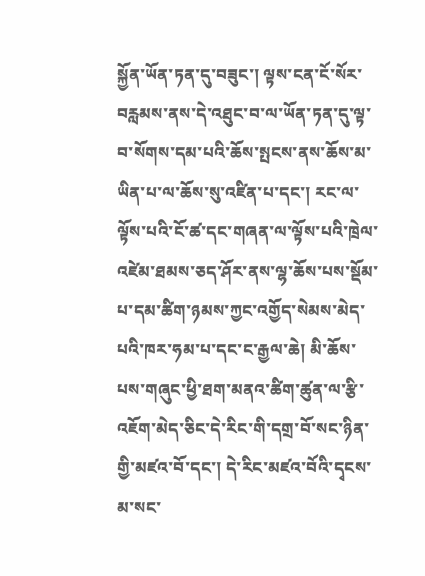སྐྱོན་ཡོན་ཏན་དུ་བཟུང་། ལྟས་ངན་ངོ་སོར་བརླམས་ནས་དེ་འཐུང་བ་ལ་ཡོན་ཏན་དུ་ལྟ་བ་སོགས་དམ་པའི་ཆོས་སྤངས་ནས་ཆོས་མ་ཡིན་པ་ལ་ཆོས་སུ་འཛིན་པ་དང་། རང་ལ་ལྟོས་པའི་ངོ་ཚ་དང་གཞན་ལ་ལྟོས་པའི་ཁྲེལ་འཛེམ་ཐམས་ཅད་ཤོར་ནས་ལྷ་ཆོས་པས་སྡོམ་པ་དམ་ཚིག་ཉམས་ཀྱང་འགྱོད་སེམས་མེད་པའི་ཁར་ཧམ་པ་དང་ང་རྒྱལ་ཆེ། མི་ཆོས་པས་གཞུང་ཕྱི་ཐག་མནའ་ཚིག་ཚུན་ལ་རྩི་འཇོག་མེད་ཅིང་དེ་རིང་གི་དགྲ་བོ་སང་ཉིན་གྱི་མཛའ་བོ་དང་། དེ་རིང་མཛའ་བོའི་དྭངས་མ་སང་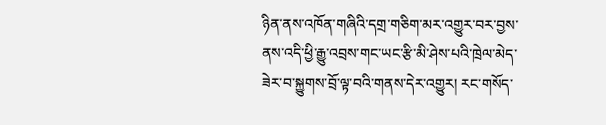ཉིན་ནས་འཁོན་གཞིའི་དགྲ་གཅིག་མར་འགྱུར་བར་བྱས་ནས་འདི་ཕྱི་རྒྱུ་འབྲས་གང་ཡང་རྩི་མི་ཤེས་པའི་ཁྲེལ་མེད་ཟེར་བ་སྐྱུགས་བྲོ་ལྟ་བའི་གནས་དེར་འགྱུར། རང་གསོད་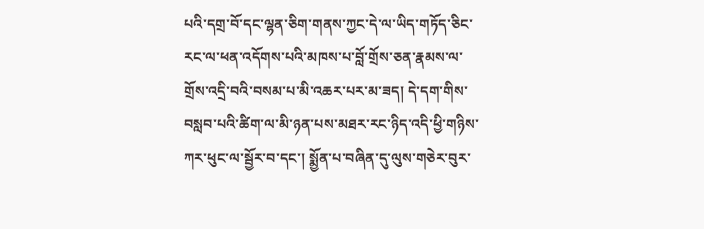པའི་དགྲ་བོ་དང་ལྷན་ཅིག་གནས་ཀྱང་དེ་ལ་ཡིད་གཏོད་ཅིང་རང་ལ་ཕན་འདོགས་པའི་མཁས་པ་བློ་གྲོས་ཅན་རྣམས་ལ་གྲོས་འདྲི་བའི་བསམ་པ་མི་འཆར་པར་མ་ཟད། དེ་དག་གིས་བསླབ་པའི་ཚིག་ལ་མི་ཉན་པས་མཐར་རང་ཉིད་འདི་ཕྱི་གཉིས་ཀར་ཕུང་ལ་སྦྱོར་བ་དང་། སྨྱོན་པ་བཞིན་དུ་ལུས་གཅེར་བུར་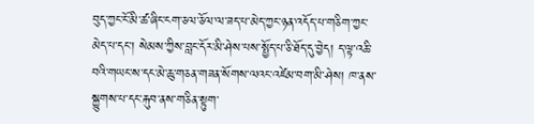བུད་ཀྱང་ངོ་མི་ཚ་ཞིང་ངག་ཅལ་ཅོལ་ལ་ཟད་པ་མེད་ཀྱང་ཉན་འདོད་པ་གཅིག་ཀྱང་མེད་པ་དང་། སེམས་ཀྱིས་བླང་དོར་མི་ཤེས་པས་སྤྱོད་པ་ཅི་ཐོད་དུ་བྱེད། ད་ལྟ་འཆི་བའི་གཡང་ས་དང་མེ་ཆུ་གཅན་གཟན་སོགས་ལའང་འཛེམ་བག་མི་ཤེས། ཁ་ནས་སྐྱུགས་པ་དང་རྐུབ་ནས་གཅིན་སྟུག་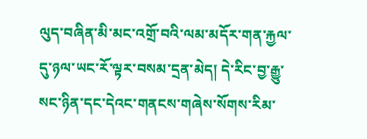ལུད་བཞིན་མི་མང་འགྲོ་བའི་ལམ་མདོར་གན་རྐྱལ་དུ་ཉལ་ཡང་རོ་ལྟར་བསམ་དྲན་མེད། དེ་རིང་བྱ་རྒྱུ་སང་ཉིན་དང་དེའང་གནངས་གཞེས་སོགས་རིམ་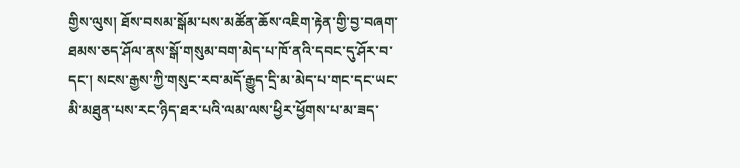གྱིས་ལུས། ཐོས་བསམ་སྒོམ་པས་མཚོན་ཆོས་འཇིག་རྟེན་གྱི་བྱ་བཞག་ཐམས་ཅད་ཤོལ་ནས་སྒོ་གསུམ་བག་མེད་པ་ཁོ་ནའི་དབང་དུ་ཤོར་བ་དང་། སངས་རྒྱས་ཀྱི་གསུང་རབ་མདོ་རྒྱུད་དྲི་མ་མེད་པ་གང་དང་ཡང་མི་མཐུན་པས་རང་ཉིད་ཐར་པའི་ལམ་ལས་ཕྱིར་ཕྱོགས་པ་མ་ཟད་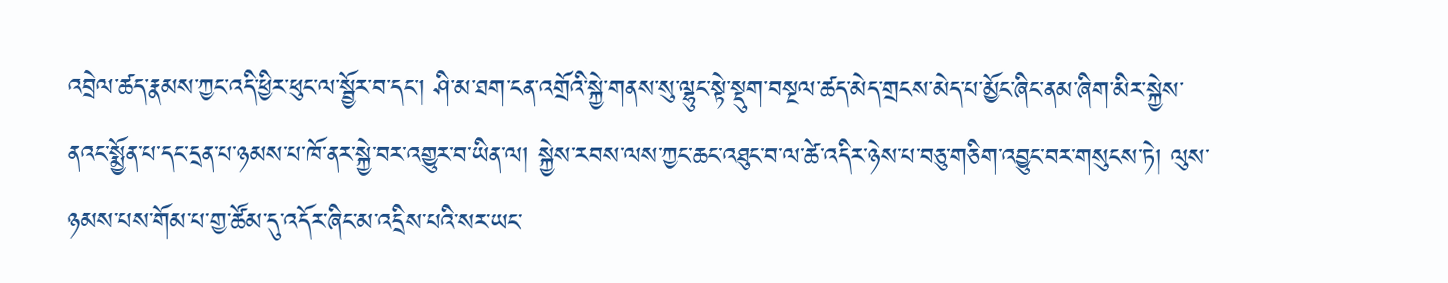འབྲེལ་ཚད་རྣམས་ཀྱང་འདི་ཕྱིར་ཕུང་ལ་སྦྱོར་བ་དང་། ཤི་མ་ཐག་ངན་འགྲོའི་སྐྱེ་གནས་སུ་ལྷུང་སྟེ་སྡུག་བསྔལ་ཚད་མེད་གྲངས་མེད་པ་མྱོང་ཞིང་ནམ་ཞིག་མིར་སྐྱེས་ནའང་སྨྱོན་པ་དང་དྲན་པ་ཉམས་པ་ཁོ་ནར་སྐྱེ་བར་འགྱུར་བ་ཡིན་ལ། སྐྱེས་རབས་ལས་ཀྱང་ཆང་འཐུང་བ་ལ་ཚེ་འདིར་ཉེས་པ་བཅུ་གཅིག་འབྱུང་བར་གསུངས་ཏེ། ལུས་ཉམས་པས་གོམ་པ་གྱ་ཚོམ་དུ་འདོར་ཞིང་མ་འདྲིས་པའི་སར་ཡང་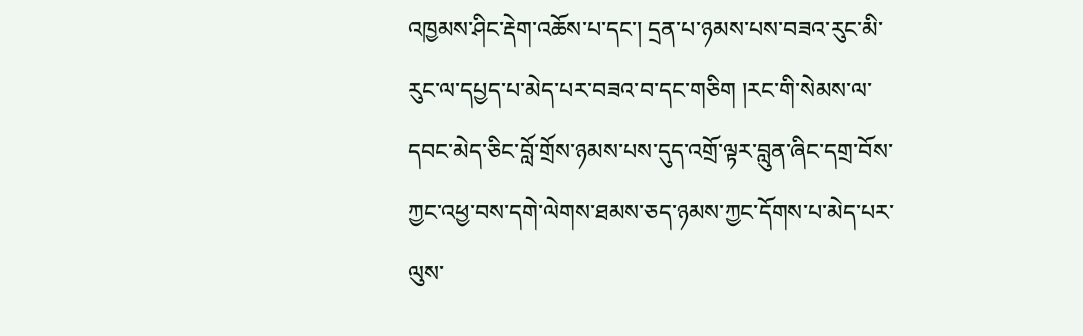འཁྱམས་ཤིང་རྡེག་འཆོས་པ་དང་། དྲན་པ་ཉམས་པས་བཟའ་རུང་མི་རུང་ལ་དཔྱད་པ་མེད་པར་བཟའ་བ་དང་གཅིག །རང་གི་སེམས་ལ་དབང་མེད་ཅིང་བློ་གྲོས་ཉམས་པས་དུད་འགྲོ་ལྟར་བླུན་ཞིང་དགྲ་བོས་ཀྱང་འཕྱ་བས་དགེ་ལེགས་ཐམས་ཅད་ཉམས་ཀྱང་དོགས་པ་མེད་པར་ལུས་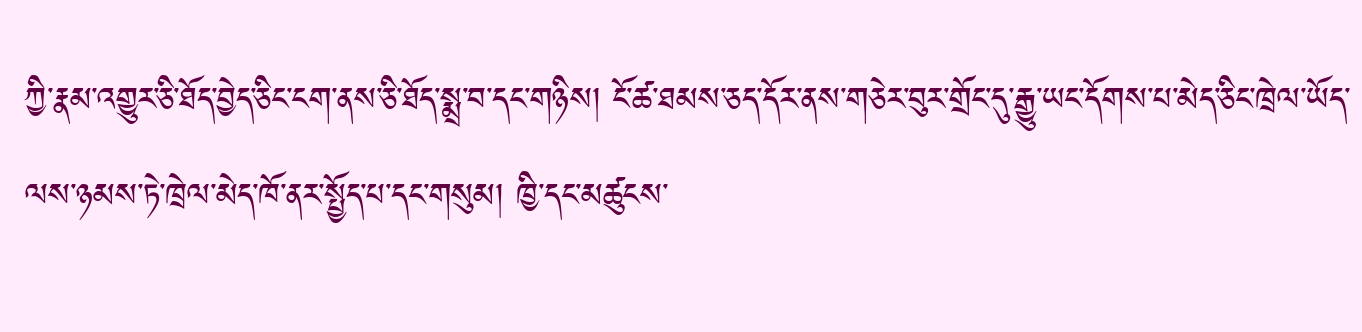ཀྱི་རྣམ་འགྱུར་ཅི་ཐོད་བྱེད་ཅིང་ངག་ནས་ཅི་ཐོད་སྨྲ་བ་དང་གཉིས། ངོ་ཚ་ཐམས་ཅད་དོར་ནས་གཅེར་བུར་གྲོང་དུ་རྒྱུ་ཡང་དོགས་པ་མེད་ཅིང་ཁྲེལ་ཡོད་ལས་ཉམས་ཏེ་ཁྲེལ་མེད་ཁོ་ནར་སྤྱོད་པ་དང་གསུམ། ཁྱི་དང་མཚུངས་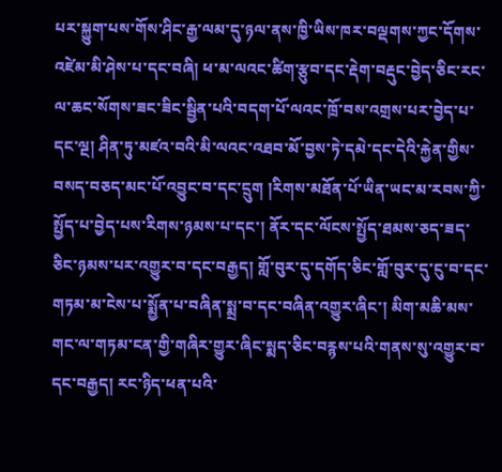པར་སྐྱུག་པས་གོས་ཤིང་རྒྱ་ལམ་དུ་ཉལ་ནས་ཁྱི་ཡིས་ཁར་བལྡགས་ཀྱང་དོགས་འཛེམ་མི་ཤེས་པ་དང་བཞི། ཕ་མ་ལའང་ཚིག་རྩུབ་དང་རྡེག་བརྡུང་བྱེད་ཅིང་རང་ལ་ཆང་སོགས་ཟང་ཟིང་སྦྱིན་པའི་བདག་པོ་ལའང་ཁྲོ་བས་འགྲས་པར་བྱེད་པ་དང་ལྔ། ཤིན་ཏུ་མཛའ་བའི་མི་ལའང་འཐབ་མོ་བྱས་ཏེ་དམེ་དང་དེའི་རྐྱེན་གྱིས་བསད་བཅད་མང་པོ་འབྱུང་བ་དང་དྲུག །རིགས་མཐོན་པོ་ཡིན་ཡང་མ་རབས་ཀྱི་སྤྱོད་པ་བྱེད་པས་རིགས་ཉམས་པ་དང་། ནོར་དང་ལོངས་སྤྱོད་ཐམས་ཅད་ཟད་ཅིང་ཉམས་པར་འགྱུར་བ་དང་བརྒྱད། གློ་བུར་དུ་དགོད་ཅིང་གློ་བུར་དུ་ངུ་བ་དང་གཏམ་མ་ངེས་པ་སྨྱོན་པ་བཞིན་སྨྲ་བ་དང་བཞིན་འགྱུར་ཞིང་། མིག་མཆི་མས་གང་ལ་གཏམ་ངན་གྱི་གཞིར་གྱུར་ཞིང་སྨད་ཅིང་བརྙས་པའི་གནས་སུ་འགྱུར་བ་དང་བརྒྱད། རང་ཉིད་ཕན་པའི་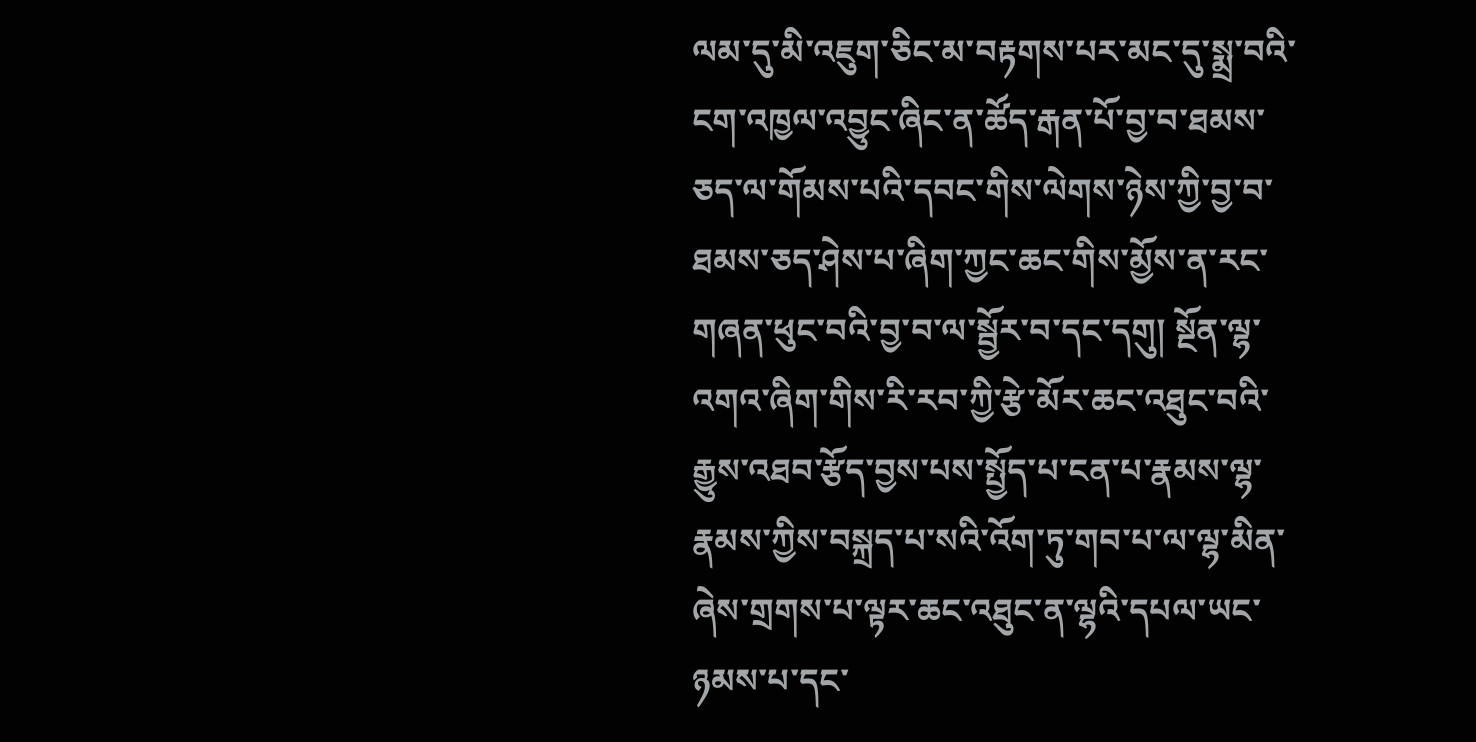ལམ་དུ་མི་འཇུག་ཅིང་མ་བརྟགས་པར་མང་དུ་སྨྲ་བའི་ངག་འཁྱལ་འབྱུང་ཞིང་ན་ཚོད་རྒན་པོ་བྱ་བ་ཐམས་ཅད་ལ་གོམས་པའི་དབང་གིས་ལེགས་ཉེས་ཀྱི་བྱ་བ་ཐམས་ཅད་ཤེས་པ་ཞིག་ཀྱང་ཆང་གིས་མྱོས་ན་རང་གཞན་ཕུང་བའི་བྱ་བ་ལ་སྦྱོར་བ་དང་དགུ། སྔོན་ལྷ་འགའ་ཞིག་གིས་རི་རབ་ཀྱི་རྩེ་མོར་ཆང་འཐུང་བའི་རྒྱུས་འཐབ་རྩོད་བྱས་པས་སྤྱོད་པ་ངན་པ་རྣམས་ལྷ་རྣམས་ཀྱིས་བསྐྲད་པ་སའི་འོག་ཏུ་གབ་པ་ལ་ལྷ་མིན་ཞེས་གྲགས་པ་ལྟར་ཆང་འཐུང་ན་ལྷའི་དཔལ་ཡང་ཉམས་པ་དང་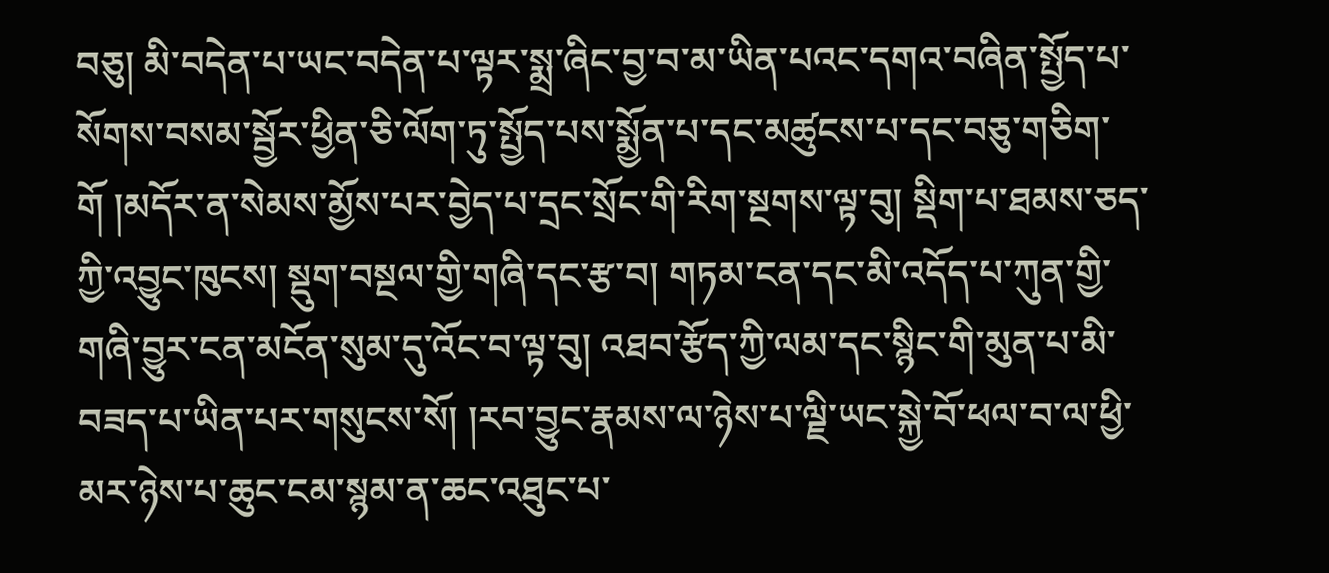བཅུ། མི་བདེན་པ་ཡང་བདེན་པ་ལྟར་སྨྲ་ཞིང་བྱ་བ་མ་ཡིན་པའང་དགའ་བཞིན་སྤྱོད་པ་སོགས་བསམ་སྦྱོར་ཕྱིན་ཅི་ལོག་ཏུ་སྤྱོད་པས་སྨྱོན་པ་དང་མཚུངས་པ་དང་བཅུ་གཅིག་གོ །མདོར་ན་སེམས་མྱོས་པར་བྱེད་པ་དྲང་སྲོང་གི་རིག་སྔགས་ལྟ་བུ། སྡིག་པ་ཐམས་ཅད་ཀྱི་འབྱུང་ཁུངས། སྡུག་བསྔལ་གྱི་གཞི་དང་རྩ་བ། གཏམ་ངན་དང་མི་འདོད་པ་ཀུན་གྱི་གཞི་བྱུར་ངན་མངོན་སུམ་དུ་འོང་བ་ལྟ་བུ། འཐབ་རྩོད་ཀྱི་ལམ་དང་སྙིང་གི་མུན་པ་མི་བཟད་པ་ཡིན་པར་གསུངས་སོ། །རབ་བྱུང་རྣམས་ལ་ཉེས་པ་ལྗི་ཡང་སྐྱེ་བོ་ཕལ་བ་ལ་ཕྱི་མར་ཉེས་པ་ཆུང་ངམ་སྙམ་ན་ཆང་འཐུང་པ་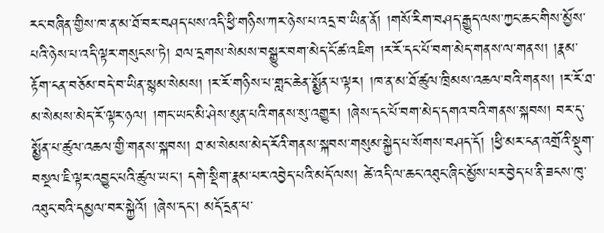རང་བཞིན་གྱིས་ཁ་ན་མ་ཐོ་བར་བཤད་པས་འདི་ཕྱི་གཉིས་ཀར་ཉེས་པ་འདྲ་བ་ཡིན་ནོ། །གསོ་རིག་བཤད་རྒྱུད་ལས་ཀྱང་ཆང་གིས་མྱོས་པའི་ཉེས་པ་འདི་ལྟར་གསུངས་ཏེ། ཐལ་དྲགས་སེམས་བསྒྱུར་བག་མེད་ངོ་ཚ་འཇིག །ར་རོ་དང་པོ་བག་མེད་གནས་ལ་གནས། །རྣམ་རྟོག་ངན་བཅོམ་བདེ་བ་ཡིན་སྙམ་སེམས། །ར་རོ་གཉིས་པ་གླང་ཆེན་སྨྱོན་པ་ལྟར། །ཁ་ན་མ་ཐོ་ཚུལ་ཁྲིམས་འཆལ་བའི་གནས། །ར་རོ་ཐ་མ་སེམས་མེད་རོ་ལྟར་ཉལ། །གང་ཡང་མི་ཤེས་མུན་པའི་གནས་སུ་འགྱུར། །ཞེས་དང་པོ་བག་མེད་དགའ་བའི་གནས་སྐབས། བར་དུ་སྨྱོན་པ་ཚུལ་འཆལ་གྱི་གནས་སྐབས། ཐ་མ་སེམས་མེད་རོའི་གནས་སྐབས་གསུམ་སྐྱེད་པ་སོགས་བཤད་དོ། །ཕྱི་མར་ངན་འགྲོའི་སྡུག་བསྔལ་ཇི་ལྟར་འབྱུང་པའི་ཚུལ་ཡང་། དགེ་སྡིག་རྣམ་པར་འབྱེད་པའི་མདོ་ལས། ཚེ་འདི་ལ་ཆང་འཐུང་ཞིང་མྱོས་པར་བྱེད་པ་ནི་ཟངས་ཁུ་འཐུང་བའི་དམྱལ་བར་སྐྱེའོ། །ཞེས་དང་། མདོ་དྲན་པ་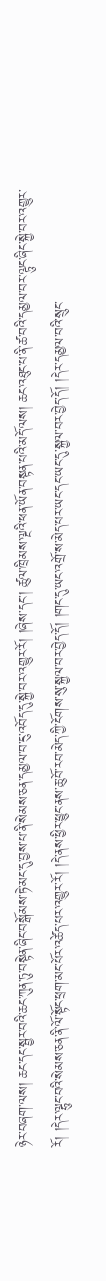ཉེར་བཞག་ལས། ཆང་དང་སྦྱར་བའི་ཆང་ཀུན་ཏུ་བསྟེན་ཞིང་བསྒོམས་ཏེ་མང་དུ་བྱས་པ་ནི་སེམས་ཅན་དམྱལ་བ་ངུ་འབོད་དུ་སྐྱེ་བར་འགྱུར་རོ། །ཞེས་དང་། ཚུལ་ཁྲིམས་ལྔའི་ཕན་ཡོན་བསྟན་པའི་མདོ་ལས། ཆང་འཐུང་པ་ནི་ཚ་བའི་དམྱལ་བར་ལྟུང་ཞིང་སྐྱེ་བར་འགྱུར་རོ། །དེར་ལྷུང་བའི་སེམས་ཅན་ནི་ལོ་སྟོང་ཕྲག་མང་པོར་འཚེད་པར་འགྱུར་རོ། །དེ་ནས་ཕྱིར་ཕྱུང་ནས་ཆུ་བོ་རབ་མེད་ཀྱི་ངོགས་སུ་སྐྱལ་བར་བྱེད་དོ། །གང་དུ་ཡང་འགྲོ་ས་མེད་པར་ཡང་དང་ཡང་དུ་སྐྱལ་བར་བྱེད་དོ། །དེར་དམྱལ་བའི་སྲུང་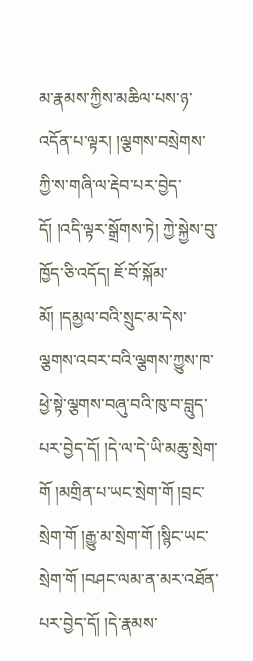མ་རྣམས་ཀྱིས་མཆིལ་པས་ཉ་འདོན་པ་ལྟར། །ལྕགས་བསྲེགས་ཀྱི་ས་གཞི་ལ་རྡེབ་པར་བྱེད་དོ། །འདི་ལྟར་སྒྲོགས་ཏེ། ཀྱེ་སྐྱེས་བུ་ཁྱོད་ཅི་འདོད། ཇོ་བོ་སྐོམ་མོ། །དམྱལ་བའི་སྲུང་མ་དེས་ལྕགས་འབར་བའི་ལྕགས་ཀྱུས་ཁ་ཕྱེ་སྟེ་ལྕགས་བཞུ་བའི་ཁུ་བ་བླུད་པར་བྱེད་དོ། །དེ་ལ་དེ་ཡི་མཆུ་སྲེག་གོ །མགྲིན་པ་ཡང་སྲེག་གོ །བྲང་སྲེག་གོ །རྒྱུ་མ་སྲེག་གོ །སྙིང་ཡང་སྲེག་གོ །བཤང་ལམ་ན་མར་འཐོན་པར་བྱེད་དོ། །དེ་རྣམས་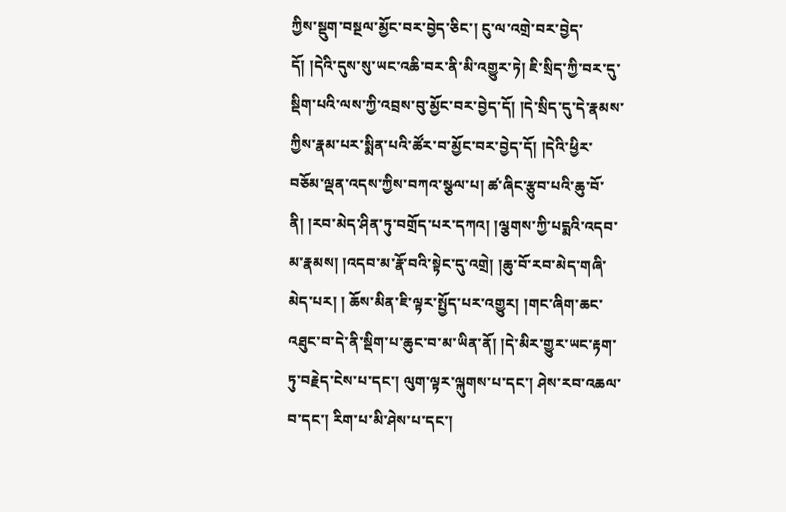ཀྱིས་སྡུག་བསྔལ་མྱོང་བར་བྱེད་ཅིང་། ངུ་ལ་འགྲེ་བར་བྱེད་དོ། །དེའི་དུས་སུ་ཡང་འཆི་བར་ནི་མི་འགྱུར་ཏེ། ཇི་སྲིད་ཀྱི་བར་དུ་སྡིག་པའི་ལས་ཀྱི་འབྲས་བུ་མྱོང་བར་བྱེད་དོ། །དེ་སྲིད་དུ་དེ་རྣམས་ཀྱིས་རྣམ་པར་སྨིན་པའི་ཚོར་བ་མྱོང་བར་བྱེད་དོ། །དེའི་ཕྱིར་བཅོམ་ལྡན་འདས་ཀྱིས་བཀའ་སྩལ་པ། ཚ་ཞིང་རྩུབ་པའི་ཆུ་བོ་ནི། །རབ་མེད་ཤིན་ཏུ་བགྲོད་པར་དཀའ། །ལྕགས་ཀྱི་པདྨའི་འདབ་མ་རྣམས། །འདབ་མ་རྣོ་བའི་སྟེང་དུ་འགྲེ། །ཆུ་བོ་རབ་མེད་གཞི་མེད་པར། ། ཆོས་མིན་ཇི་ལྟར་སྤྱོད་པར་འགྱུར། །གང་ཞིག་ཆང་འཐུང་བ་དེ་ནི་སྡིག་པ་ཆུང་བ་མ་ཡིན་ནོ། །དེ་མིར་གྱུར་ཡང་རྟག་ཏུ་བརྗེད་ངེས་པ་དང་། ལུག་ལྟར་ལྐུགས་པ་དང་། ཤེས་རབ་འཆལ་བ་དང་། རིག་པ་མི་ཤེས་པ་དང་།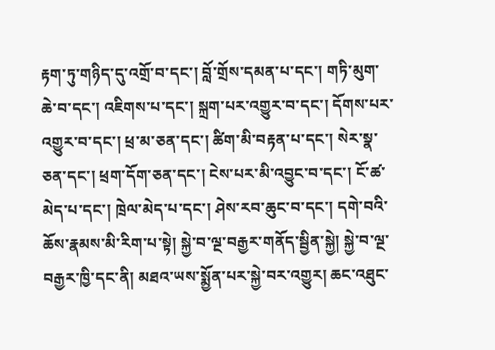རྟག་ཏུ་གཉིད་དུ་འགྲོ་བ་དང་། བློ་གྲོས་དམན་པ་དང་། གཏི་མུག་ཆེ་བ་དང་། འཇིགས་པ་དང་། སྐྲག་པར་འགྱུར་བ་དང་། དོགས་པར་འགྱུར་བ་དང་། ཕྲ་མ་ཅན་དང་། ཚིག་མི་བརྟན་པ་དང་། སེར་སྣ་ཅན་དང་། ཕྲག་དོག་ཅན་དང་། ངེས་པར་མི་འབྱུང་བ་དང་། ངོ་ཚ་མེད་པ་དང་། ཁྲེལ་མེད་པ་དང་། ཤེས་རབ་ཆུང་བ་དང་། དགེ་བའི་ཆོས་རྣམས་མི་རིག་པ་སྟེ། སྐྱེ་བ་ལྔ་བརྒྱར་གནོད་སྦྱིན་སྐྱེ། སྐྱེ་བ་ལྔ་བརྒྱར་ཁྱི་དང་ནི། མཐའ་ཡས་སྨྱོན་པར་སྐྱེ་བར་འགྱུར། ཆང་འཐུང་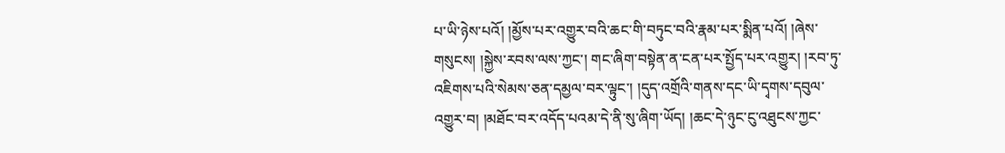པ་ཡི་ཉེས་པའོ། །མྱོས་པར་འགྱུར་བའི་ཆང་གི་བཏུང་བའི་རྣམ་པར་སྨིན་པའོ། །ཞེས་གསུངས། །སྐྱེས་རབས་ལས་ཀྱང་། གང་ཞིག་བསྟེན་ན་ངན་པར་སྤྱོད་པར་འགྱུར། །རབ་ཏུ་འཇིགས་པའི་སེམས་ཅན་དམྱལ་བར་ལྟུང་། །དུད་འགྲོའི་གནས་དང་ཡི་དྭགས་དབུལ་འགྱུར་བ། །མཐོང་བར་འདོད་པའམ་དེ་ནི་སུ་ཞིག་ཡོད། །ཆང་དེ་ཉུང་ངུ་འཐུངས་ཀྱང་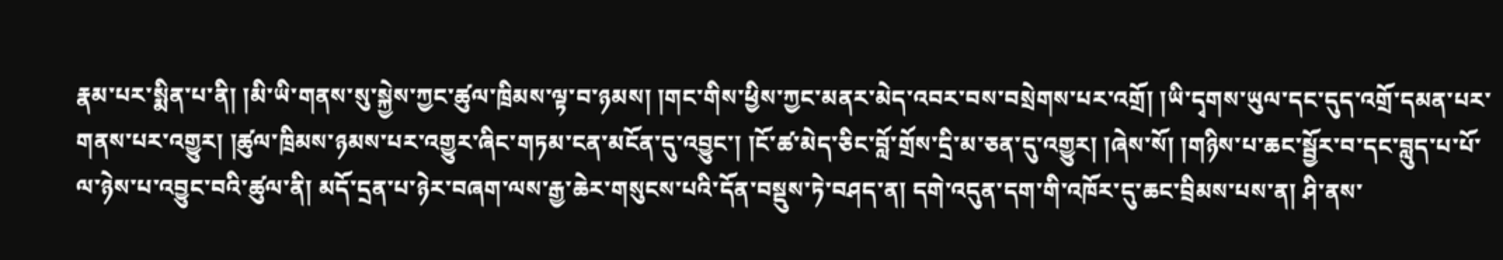རྣམ་པར་སྨིན་པ་ནི། །མི་ཡི་གནས་སུ་སྐྱེས་ཀྱང་ཚུལ་ཁྲིམས་ལྟ་བ་ཉམས། །གང་གིས་ཕྱིས་ཀྱང་མནར་མེད་འབར་བས་བསྲེགས་པར་འགྲོ། །ཡི་དྭགས་ཡུལ་དང་དུད་འགྲོ་དམན་པར་གནས་པར་འགྱུར། །ཚུལ་ཁྲིམས་ཉམས་པར་འགྱུར་ཞིང་གཏམ་ངན་མངོན་དུ་འབྱུང་། །ངོ་ཚ་མེད་ཅིང་བློ་གྲོས་དྲི་མ་ཅན་དུ་འགྱུར། །ཞེས་སོ། །གཉིས་པ་ཆང་སྦྱོར་བ་དང་བླུད་པ་པོ་ལ་ཉེས་པ་འབྱུང་བའི་ཚུལ་ནི། མདོ་དྲན་པ་ཉེར་བཞག་ལས་རྒྱ་ཆེར་གསུངས་པའི་དོན་བསྡུས་ཏེ་བཤད་ན། དགེ་འདུན་དག་གི་འཁོར་དུ་ཆང་བྲིམས་པས་ན། ཤི་ནས་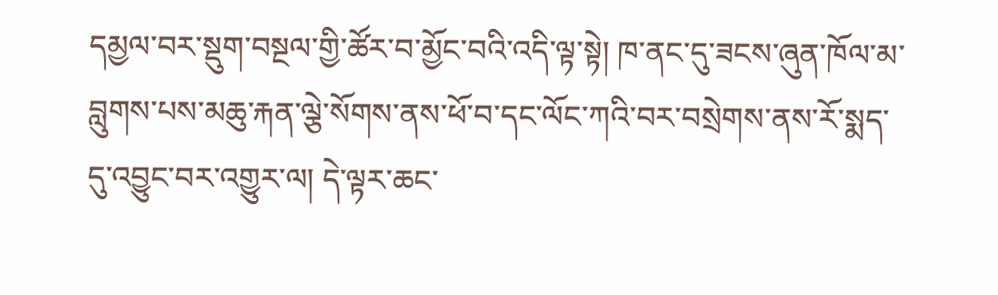དམྱལ་བར་སྡུག་བསྔལ་གྱི་ཚོར་བ་མྱོང་བའི་འདི་ལྟ་སྟེ། ཁ་ནང་དུ་ཟངས་ཞུན་ཁོལ་མ་བླུགས་པས་མཆུ་རྐན་ལྕེ་སོགས་ནས་ཕོ་བ་དང་ལོང་ཀའི་བར་བསྲེགས་ནས་རོ་སྨད་དུ་འབྱུང་བར་འགྱུར་ལ། དེ་ལྟར་ཆང་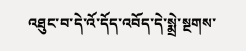འཐུང་བ་དེ་འོ་དོད་འབོད་དེ་སྨྲེ་སྔགས་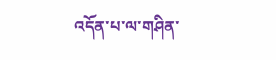འདོན་པ་ལ་གཤིན་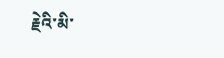རྗེའི་མི་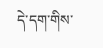དེ་དག་གིས་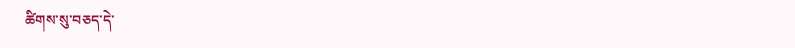ཚིགས་སུ་བཅད་དེ་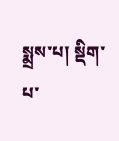སྨྲས་པ། སྡིག་པ་